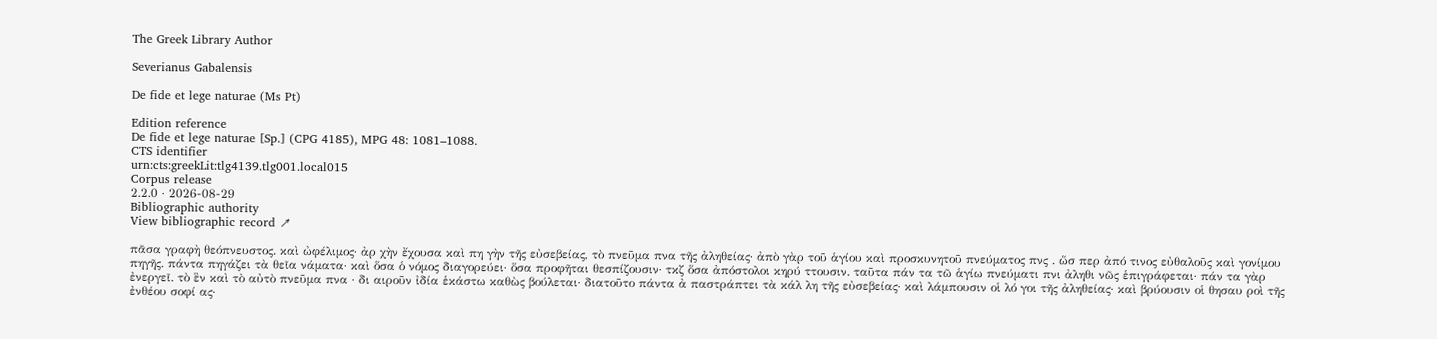The Greek Library Author

Severianus Gabalensis

De fide et lege naturae (Ms Pt)

Edition reference
De fide et lege naturae [Sp.] (CPG 4185), MPG 48: 1081–1088.
CTS identifier
urn:cts:greekLit:tlg4139.tlg001.local015
Corpus release
2.2.0 · 2026-08-29
Bibliographic authority
View bibliographic record ↗

πᾶσα γραφὴ θεόπνευστος. καὶ ὠφέλιμος· ἀρ χὴν ἔχουσα καὶ πη γὴν τῆς εὐσεβείας, τὸ πνεῦμα πνα τῆς ἀληθείας· ἀπὸ γὰρ τοῦ ἁγίου καὶ προσκυνητοῦ πνεύματος πνς . ὥσ περ ἀπό τινος εὐθαλοῦς καὶ γονίμου πηγῆς. πάντα πηγάζει τὰ θεῖα νάματα· καὶ ὅσα ὁ νόμος διαγορεύει· ὅσα προφῆται θεσπίζουσιν· τκζ ὅσα ἀπόστολοι κηρύ ττουσιν. ταῦτα πάν τα τῶ ἁγίω πνεύματι πνι ἀληθι νῶς ἑπιγράφεται· πάν τα γὰρ ἐνεργεῖ. τὸ ἓν καὶ τὸ αὐτὸ πνεῦμα πνα · δι αιροῦν ἰδία ἑκάστω καθὼς βούλεται· διατοῦτο πάντα ἀ παστράπτει τὰ κάλ λη τῆς εὐσεβείας· καὶ λάμπουσιν οἱ λό γοι τῆς ἀληθείας· καὶ βρύουσιν οἱ θησαυ ροὶ τῆς ἐνθέου σοφί ας·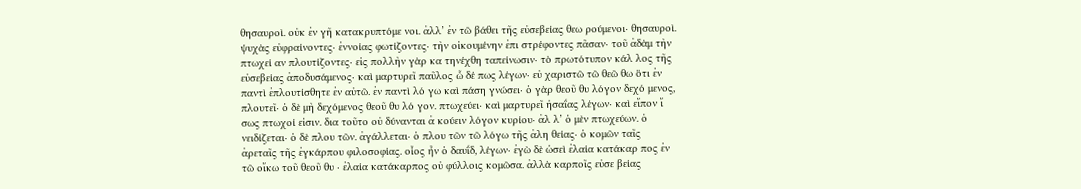θησαυροὶ. οὐκ ἐν γῆ κατακρυπτόμε νοι. ἀλλ’ ἐν τῶ βάθει τῆς εὐσεβείας θεω ρούμενοι· θησαυροὶ. ψυχὰς εὐφραίνοντες· ἐννοίας φωτίζοντες· τὴν οἰκουμένην ἐπι στρέφοντες πᾶσαν· τοῦ ἀδὰμ τὴν πτωχεί αν πλουτίζοντες· εἰς πολλὴν γὰρ κα τηνέχθη ταπείνωσιν· τὸ πρωτότυπον κάλ λος τῆς εὐσεβείας ἀποδυσάμενος· καὶ μαρτυρεῖ παῦλος ὧ δέ πως λέγων· εὐ χαριστῶ τῶ θεῶ θω ὅτι ἐν παντὶ ἐπλουτίσθητε ἐν αὐτῶ. ἐν παντὶ λό γω καὶ πάση γνώσει· ὁ γὰρ θεοῦ θυ λόγον δεχό μενος, πλουτεῖ· ὁ δὲ μὴ δεχόμενος θεοῦ θυ λό γον. πτωχεύει· καὶ μαρτυρεῖ ἡσαΐας λέγων· καὶ εἴπον ἴ σως πτωχοί εἰσιν. δια τοῦτο οὐ δύνανται ἀ κούειν λόγον κυρίου· ἀλ λ’ ὁ μὲν πτωχεύων. ὀ νειδίζεται· ὁ δὲ πλου τῶν. ἀγάλλεται· ὁ πλου τῶν τῶ λόγω τῆς ἀλη θείας· ὁ κομῶν ταῖς ἀρεταῖς τῆς ἐγκάρπου φιλοσοφίας. οἷος ἦν ὁ δαυΐδ, λέγων· ἐγὼ δὲ ὡσεὶ ἐλαία κατάκαρ πος ἐν τῶ οἴκω τοῦ θεοῦ θυ · ἐλαία κατάκαρπος οὐ φύλλοις κομῶσα. ἀλλὰ καρποῖς εὐσε βείας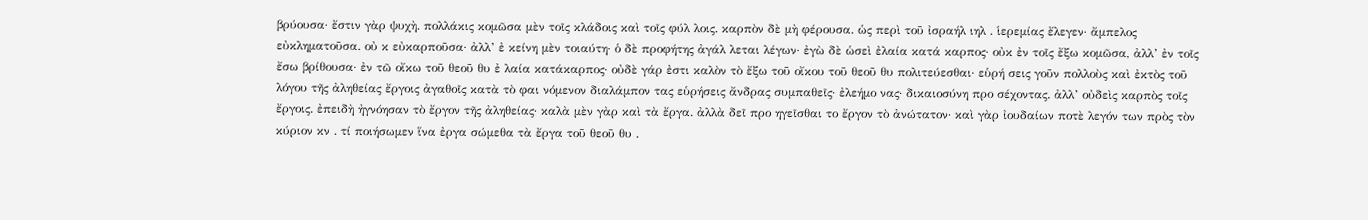βρύουσα· ἔστιν γὰρ ψυχὴ. πολλάκις κομῶσα μὲν τοῖς κλάδοις καὶ τοῖς φύλ λοις. καρπὸν δὲ μὴ φέρουσα. ὡς περὶ τοῦ ἰσραήλ ιηλ . ἱερεμίας ἔλεγεν· ἄμπελος εὐκληματοῦσα. οὐ κ εὐκαρποῦσα· ἀλλ’ ἐ κείνη μὲν τοιαύτη· ὁ δὲ προφήτης ἀγάλ λεται λέγων· ἐγὼ δὲ ὡσεὶ ἐλαία κατά καρπος· οὐκ ἐν τοῖς ἔξω κομῶσα, ἀλλ’ ἐν τοῖς ἔσω βρίθουσα· ἐν τῶ οἴκω τοῦ θεοῦ θυ ἐ λαία κατάκαρπος· οὐδὲ γάρ ἐστι καλὸν τὸ ἔξω τοῦ οἴκου τοῦ θεοῦ θυ πολιτεύεσθαι· εὑρή σεις γοῦν πολλοὺς καὶ ἐκτὸς τοῦ λόγου τῆς ἀληθείας ἔργοις ἀγαθοῖς κατὰ τὸ φαι νόμενον διαλάμπον τας εὑρήσεις ἄνδρας συμπαθεῖς· ἐλεήμο νας· δικαιοσύνη προ σέχοντας. ἀλλ’ οὐδεὶς καρπὸς τοῖς ἔργοις. ἐπειδὴ ἠγνόησαν τὸ ἔργον τῆς ἀληθείας· καλὰ μὲν γὰρ καὶ τὰ ἔργα. ἀλλὰ δεῖ προ ηγεῖσθαι το ἔργον τὸ ἀνώτατον· καὶ γὰρ ἰουδαίων ποτὲ λεγόν των πρὸς τὸν κύριον κν . τί ποιήσωμεν ἵνα ἐργα σώμεθα τὰ ἔργα τοῦ θεοῦ θυ .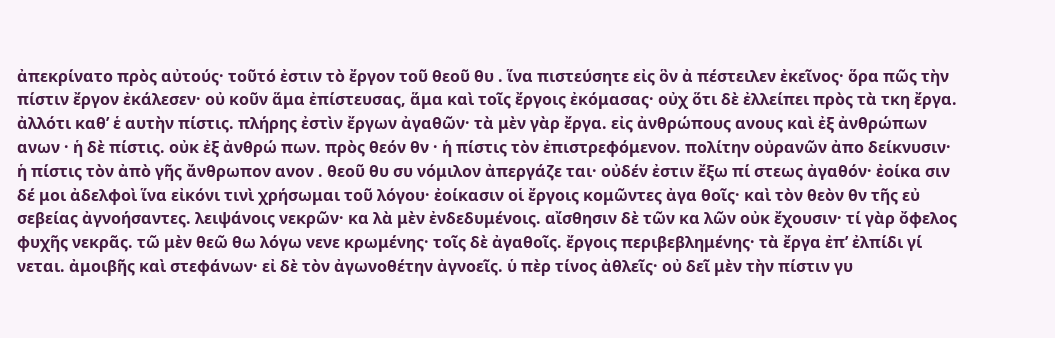ἀπεκρίνατο πρὸς αὐτούς· τοῦτό ἐστιν τὸ ἔργον τοῦ θεοῦ θυ . ἵνα πιστεύσητε εἰς ὃν ἀ πέστειλεν ἐκεῖνος· ὅρα πῶς τὴν πίστιν ἔργον ἐκάλεσεν· οὐ κοῦν ἅμα ἐπίστευσας, ἅμα καὶ τοῖς ἔργοις ἐκόμασας· οὐχ ὅτι δὲ ἐλλείπει πρὸς τὰ τκη ἔργα. ἀλλότι καθ’ ἑ αυτὴν πίστις. πλήρης ἐστὶν ἔργων ἀγαθῶν· τὰ μὲν γὰρ ἔργα. εἰς ἀνθρώπους ανους καὶ ἐξ ἀνθρώπων ανων · ἡ δὲ πίστις. οὐκ ἐξ ἀνθρώ πων. πρὸς θεόν θν · ἡ πίστις τὸν ἐπιστρεφόμενον. πολίτην οὐρανῶν ἀπο δείκνυσιν· ἡ πίστις τὸν ἀπὸ γῆς ἄνθρωπον ανον . θεοῦ θυ συ νόμιλον ἀπεργάζε ται· οὐδέν ἐστιν ἔξω πί στεως ἀγαθόν· ἐοίκα σιν δέ μοι ἀδελφοὶ ἵνα εἰκόνι τινὶ χρήσωμαι τοῦ λόγου· ἐοίκασιν οἱ ἔργοις κομῶντες ἀγα θοῖς· καὶ τὸν θεὸν θν τῆς εὐ σεβείας ἀγνοήσαντες. λειψάνοις νεκρῶν· κα λὰ μὲν ἐνδεδυμένοις. αἴσθησιν δὲ τῶν κα λῶν οὐκ ἔχουσιν· τί γὰρ ὄφελος φυχῆς νεκρᾶς. τῶ μὲν θεῶ θω λόγω νενε κρωμένης· τοῖς δὲ ἀγαθοῖς. ἔργοις περιβεβλημένης· τὰ ἔργα ἐπ’ ἐλπίδι γί νεται. ἀμοιβῆς καὶ στεφάνων· εἰ δὲ τὸν ἀγωνοθέτην ἀγνοεῖς. ὑ πὲρ τίνος ἀθλεῖς· οὐ δεῖ μὲν τὴν πίστιν γυ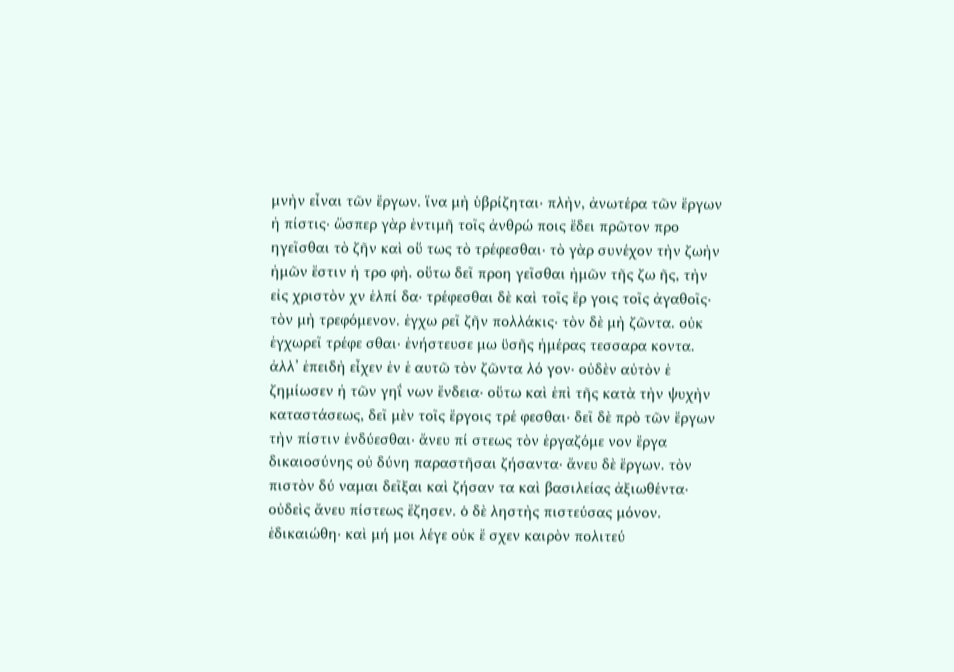μνὴν εἶναι τῶν ἔργων. ἵνα μὴ ὑβρίζηται· πλὴν, ἀνωτέρα τῶν ἔργων ἡ πίστις· ὥσπερ γὰρ ἐντιμῆ τοῖς ἀνθρώ ποις ἔδει πρῶτον προ ηγεῖσθαι τὸ ζῆν καὶ οὕ τως τὸ τρέφεσθαι· τὸ γὰρ συνέχον τὴν ζωὴν ἡμῶν ἔστιν ἡ τρο φὴ. οὕτω δεῖ προη γεῖσθαι ἡμῶν τῆς ζω ῆς, τὴν εἰς χριστὸν χν ἐλπί δα· τρέφεσθαι δὲ καὶ τοῖς ἔρ γοις τοῖς ἀγαθοῖς· τὸν μὴ τρεφόμενον. ἐγχω ρεῖ ζῆν πολλάκις· τὸν δὲ μὴ ζῶντα. οὐκ ἐγχωρεῖ τρέφε σθαι· ἐνήστευσε μω ϋσῆς ἡμέρας τεσσαρα κοντα. ἀλλ’ ἐπειδὴ εἶχεν ἐν ἑ αυτῶ τὸν ζῶντα λό γον· οὐδὲν αὐτὸν ἐ ζημίωσεν ἡ τῶν γηΐ νων ἔνδεια· οὕτω καὶ ἐπὶ τῆς κατὰ τὴν ψυχὴν καταστάσεως, δεῖ μὲν τοῖς ἔργοις τρέ φεσθαι· δεῖ δὲ πρὸ τῶν ἔργων τὴν πίστιν ἐνδύεσθαι· ἄνευ πί στεως τὸν ἐργαζόμε νον ἔργα δικαιοσύνης οὐ δύνη παραστῆσαι ζήσαντα· ἄνευ δὲ ἔργων. τὸν πιστὸν δύ ναμαι δεῖξαι καὶ ζήσαν τα καὶ βασιλείας ἀξιωθέντα· οὐδεὶς ἄνευ πίστεως ἔζησεν. ὁ δὲ ληστὴς πιστεύσας μόνον. ἐδικαιώθη· καὶ μή μοι λέγε οὐκ ἔ σχεν καιρὸν πολιτεύ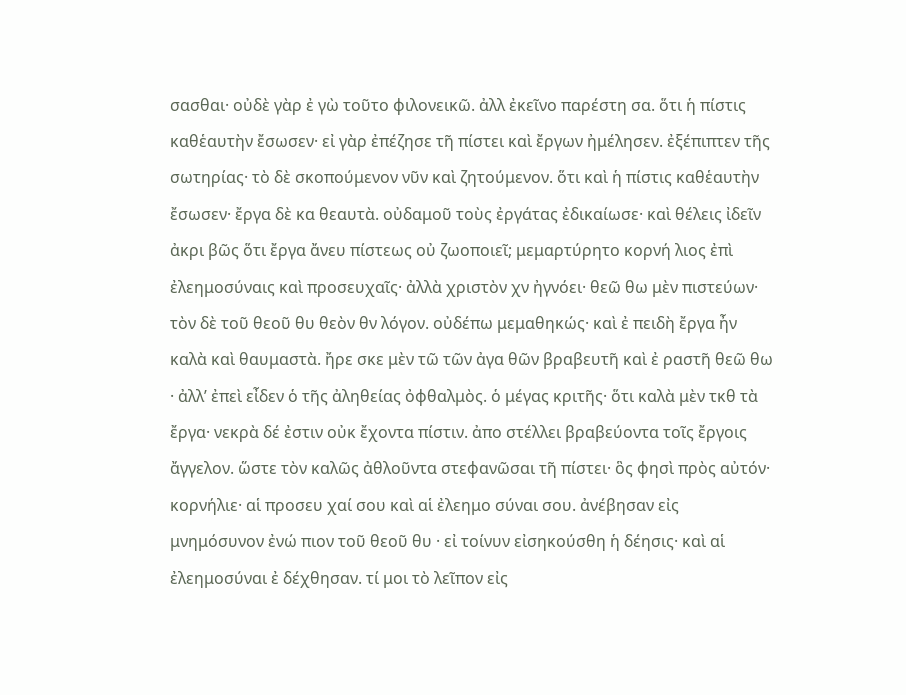σασθαι· οὐδὲ γὰρ ἐ γὼ τοῦτο φιλονεικῶ. ἀλλ ἐκεῖνο παρέστη σα. ὅτι ἡ πίστις καθἑαυτὴν ἔσωσεν· εἰ γὰρ ἐπέζησε τῆ πίστει καὶ ἔργων ἠμέλησεν. ἐξέπιπτεν τῆς σωτηρίας· τὸ δὲ σκοπούμενον νῦν καὶ ζητούμενον. ὅτι καὶ ἡ πίστις καθἑαυτὴν ἔσωσεν· ἔργα δὲ κα θεαυτὰ. οὐδαμοῦ τοὺς ἐργάτας ἐδικαίωσε· καὶ θέλεις ἰδεῖν ἀκρι βῶς ὅτι ἔργα ἄνευ πίστεως οὐ ζωοποιεῖ; μεμαρτύρητο κορνή λιος ἐπὶ ἐλεημοσύναις καὶ προσευχαῖς· ἀλλὰ χριστὸν χν ἠγνόει· θεῶ θω μὲν πιστεύων· τὸν δὲ τοῦ θεοῦ θυ θεὸν θν λόγον. οὐδέπω μεμαθηκώς· καὶ ἐ πειδὴ ἔργα ἦν καλὰ καὶ θαυμαστὰ. ἤρε σκε μὲν τῶ τῶν ἀγα θῶν βραβευτῆ καὶ ἐ ραστῆ θεῶ θω · ἀλλ’ ἐπεὶ εἶδεν ὁ τῆς ἀληθείας ὀφθαλμὸς. ὁ μέγας κριτῆς· ὅτι καλὰ μὲν τκθ τὰ ἔργα· νεκρὰ δέ ἐστιν οὐκ ἔχοντα πίστιν. ἀπο στέλλει βραβεύοντα τοῖς ἔργοις ἄγγελον. ὥστε τὸν καλῶς ἀθλοῦντα στεφανῶσαι τῆ πίστει· ὃς φησὶ πρὸς αὐτόν· κορνήλιε· αἱ προσευ χαί σου καὶ αἱ ἐλεημο σύναι σου. ἀνέβησαν εἰς μνημόσυνον ἐνώ πιον τοῦ θεοῦ θυ · εἰ τοίνυν εἰσηκούσθη ἡ δέησις· καὶ αἱ ἐλεημοσύναι ἐ δέχθησαν. τί μοι τὸ λεῖπον εἰς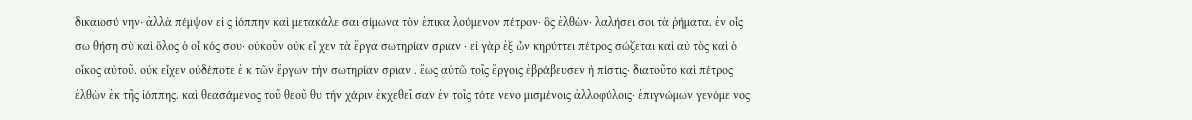δικαιοσύ νην· ἀλλὰ πέμψον εἰ ς ἰόππην καὶ μετακάλε σαι σίμωνα τὸν ἐπικα λούμενον πέτρον· ὃς ἐλθὼν· λαλήσει σοι τὰ ῥήματα. ἐν οἷς σω θήση σὺ καὶ ὅλος ὁ οἶ κός σου· οὐκοῦν οὐκ εἶ χεν τὰ ἔργα σωτηρίαν σριαν · εἰ γὰρ ἐξ ὧν κηρύττει πέτρος σώζεται καὶ αὐ τὸς καὶ ὁ οἶκος αὐτοῦ. οὐκ εἶχεν οὐδέποτε ἐ κ τῶν ἔργων τὴν σωτηρίαν σριαν . ἕως αὐτῶ τοῖς ἔργοις ἐβράβευσεν ἡ πίστις· διατοῦτο καὶ πέτρος ἐλθὼν ἐκ τῆς ἰόππης. καὶ θεασάμενος τοῦ θεοῦ θυ τὴν χάριν ἐκχεθεῖ σαν ἐν τοῖς τότε νενο μισμένοις ἀλλοφύλοις· ἐπιγνώμων γενόμε νος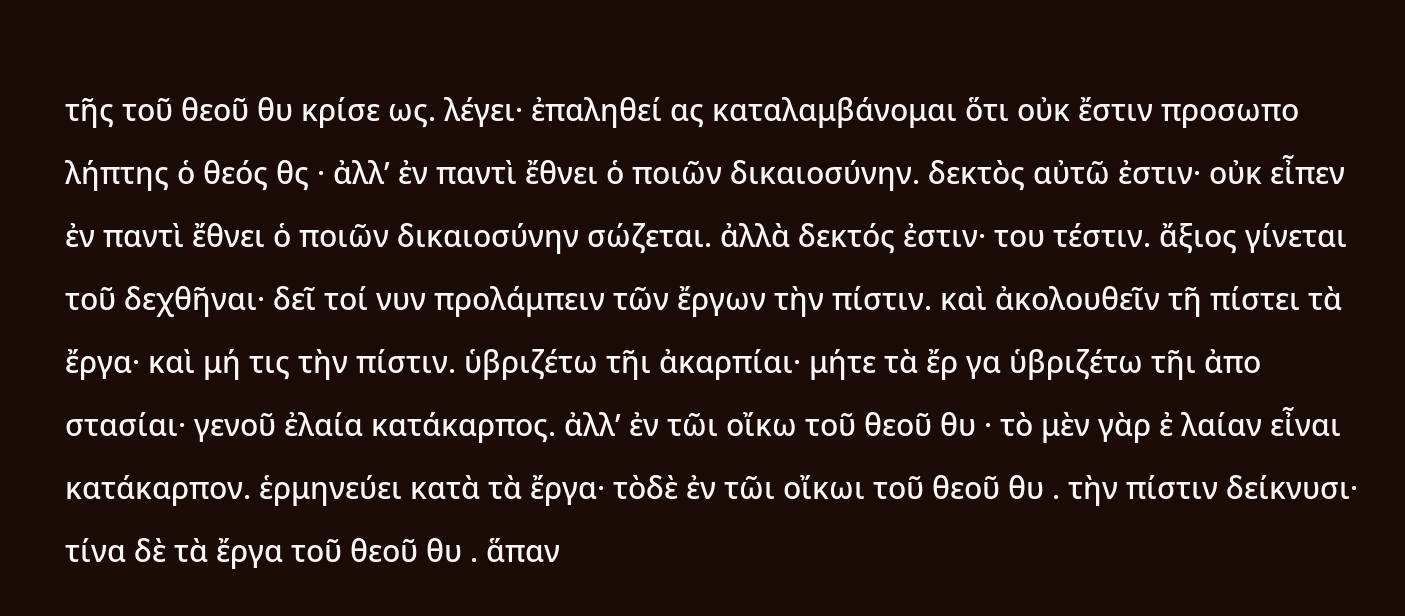τῆς τοῦ θεοῦ θυ κρίσε ως. λέγει· ἐπαληθεί ας καταλαμβάνομαι ὅτι οὐκ ἔστιν προσωπο λήπτης ὁ θεός θς · ἀλλ’ ἐν παντὶ ἔθνει ὁ ποιῶν δικαιοσύνην. δεκτὸς αὐτῶ ἐστιν· οὐκ εἶπεν ἐν παντὶ ἔθνει ὁ ποιῶν δικαιοσύνην σώζεται. ἀλλὰ δεκτός ἐστιν· του τέστιν. ἄξιος γίνεται τοῦ δεχθῆναι· δεῖ τοί νυν προλάμπειν τῶν ἔργων τὴν πίστιν. καὶ ἀκολουθεῖν τῆ πίστει τὰ ἔργα· καὶ μή τις τὴν πίστιν. ὑβριζέτω τῆι ἀκαρπίαι· μήτε τὰ ἔρ γα ὑβριζέτω τῆι ἀπο στασίαι· γενοῦ ἐλαία κατάκαρπος. ἀλλ’ ἐν τῶι οἴκω τοῦ θεοῦ θυ · τὸ μὲν γὰρ ἐ λαίαν εἶναι κατάκαρπον. ἑρμηνεύει κατὰ τὰ ἔργα· τὸδὲ ἐν τῶι οἴκωι τοῦ θεοῦ θυ . τὴν πίστιν δείκνυσι· τίνα δὲ τὰ ἔργα τοῦ θεοῦ θυ . ἅπαν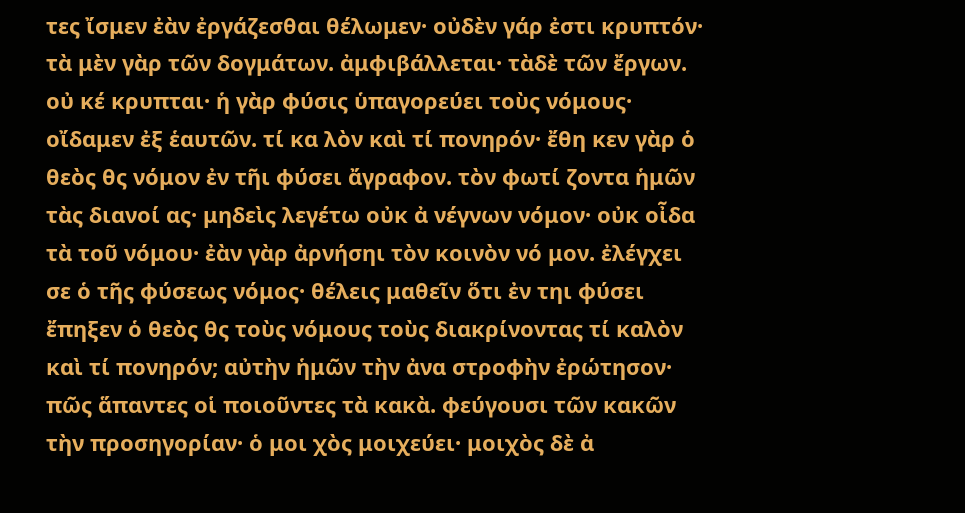τες ἴσμεν ἐὰν ἐργάζεσθαι θέλωμεν· οὐδὲν γάρ ἐστι κρυπτόν· τὰ μὲν γὰρ τῶν δογμάτων. ἀμφιβάλλεται· τὰδὲ τῶν ἔργων. οὐ κέ κρυπται· ἡ γὰρ φύσις ὑπαγορεύει τοὺς νόμους· οἴδαμεν ἐξ ἑαυτῶν. τί κα λὸν καὶ τί πονηρόν· ἔθη κεν γὰρ ὁ θεὸς θς νόμον ἐν τῆι φύσει ἄγραφον. τὸν φωτί ζοντα ἡμῶν τὰς διανοί ας· μηδεὶς λεγέτω οὐκ ἀ νέγνων νόμον· οὐκ οἶδα τὰ τοῦ νόμου· ἐὰν γὰρ ἀρνήσηι τὸν κοινὸν νό μον. ἐλέγχει σε ὁ τῆς φύσεως νόμος· θέλεις μαθεῖν ὅτι ἐν τηι φύσει ἔπηξεν ὁ θεὸς θς τοὺς νόμους τοὺς διακρίνοντας τί καλὸν καὶ τί πονηρόν; αὐτὴν ἡμῶν τὴν ἀνα στροφὴν ἐρώτησον· πῶς ἅπαντες οἱ ποιοῦντες τὰ κακὰ. φεύγουσι τῶν κακῶν τὴν προσηγορίαν· ὁ μοι χὸς μοιχεύει· μοιχὸς δὲ ἀ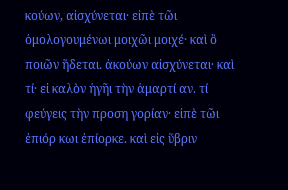κούων, αἰσχύνεται· εἰπὲ τῶι ὁμολογουμένωι μοιχῶι μοιχέ· καὶ ὃ ποιῶν ἥδεται. ἀκούων αἰσχύνεται· καὶ τί· εἰ καλὸν ἡγῆι τὴν ἁμαρτί αν. τί φεύγεις τὴν προση γορίαν· εἰπὲ τῶι ἐπιόρ κωι ἐπίορκε. καὶ εἰς ὕβριν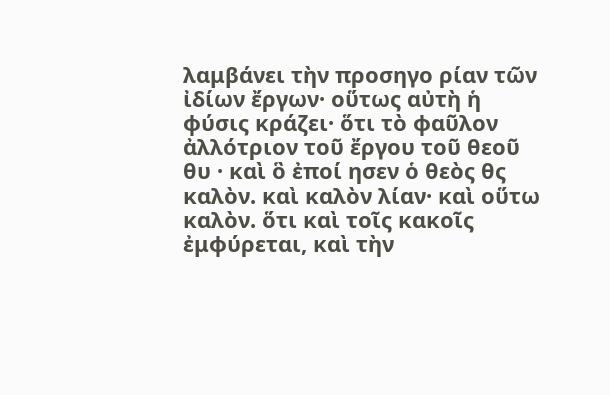λαμβάνει τὴν προσηγο ρίαν τῶν ἰδίων ἔργων· οὕτως αὐτὴ ἡ φύσις κράζει· ὅτι τὸ φαῦλον ἀλλότριον τοῦ ἔργου τοῦ θεοῦ θυ · καὶ ὃ ἐποί ησεν ὁ θεὸς θς καλὸν. καὶ καλὸν λίαν· καὶ οὕτω καλὸν. ὅτι καὶ τοῖς κακοῖς ἐμφύρεται, καὶ τὴν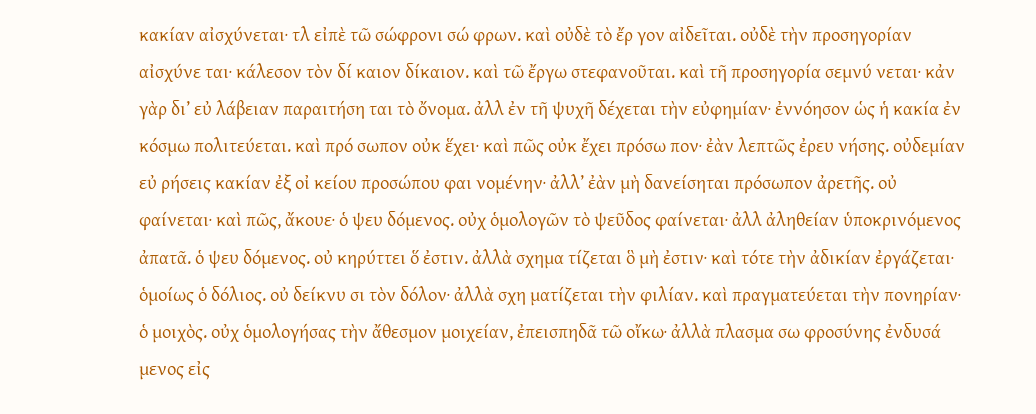κακίαν αἰσχύνεται· τλ εἰπὲ τῶ σώφρονι σώ φρων. καὶ οὐδὲ τὸ ἔρ γον αἰδεῖται. οὐδὲ τὴν προσηγορίαν αἰσχύνε ται· κάλεσον τὸν δί καιον δίκαιον. καὶ τῶ ἔργω στεφανοῦται. καὶ τῆ προσηγορία σεμνύ νεται· κἀν γὰρ δι’ εὐ λάβειαν παραιτήση ται τὸ ὄνομα. ἀλλ ἐν τῆ ψυχῆ δέχεται τὴν εὐφημίαν· ἐννόησον ὡς ἡ κακία ἐν κόσμω πολιτεύεται. καὶ πρό σωπον οὐκ ἕχει· καὶ πῶς οὐκ ἔχει πρόσω πον· ἐὰν λεπτῶς ἐρευ νήσης. οὐδεμίαν εὐ ρήσεις κακίαν ἐξ οἰ κείου προσώπου φαι νομένην· ἀλλ’ ἐὰν μὴ δανείσηται πρόσωπον ἀρετῆς. οὐ φαίνεται· καὶ πῶς, ἄκουε· ὁ ψευ δόμενος. οὐχ ὁμολογῶν τὸ ψεῦδος φαίνεται· ἀλλ ἀληθείαν ὑποκρινόμενος ἀπατᾶ. ὁ ψευ δόμενος. οὐ κηρύττει ὅ ἐστιν. ἀλλὰ σχημα τίζεται ὃ μὴ ἐστιν· καὶ τότε τὴν ἀδικίαν ἐργάζεται· ὁμοίως ὁ δόλιος. οὐ δείκνυ σι τὸν δόλον· ἀλλὰ σχη ματίζεται τὴν φιλίαν. καὶ πραγματεύεται τὴν πονηρίαν· ὁ μοιχὸς. οὐχ ὁμολογήσας τὴν ἄθεσμον μοιχείαν, ἐπεισπηδᾶ τῶ οἴκω· ἀλλὰ πλασμα σω φροσύνης ἐνδυσά μενος εἰς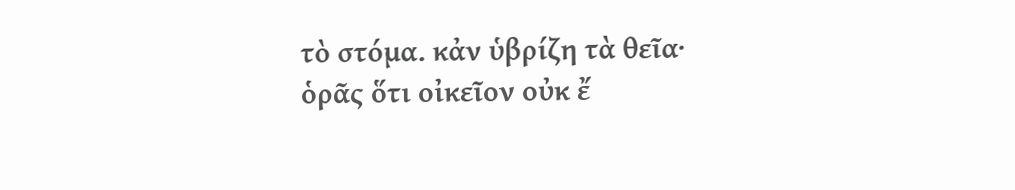τὸ στόμα. κἀν ὑβρίζη τὰ θεῖα· ὁρᾶς ὅτι οἰκεῖον οὐκ ἔ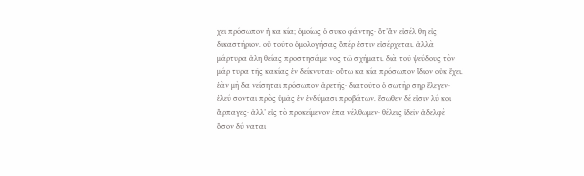χει πρόσωπον ἡ κα κία; ὁμοίως ὁ συκο φάντης· ὅτ’ἂν εἰσέλ θη εἰς δικαστήριον. οὐ τοῦτο ὁμολογήσας ὅπέρ ἐστιν εἰσέρχεται. ἀλλὰ μάρτυρα ἀλη θείας προστησάμε νος τῶ σχήματι. διὰ τοῦ ψεύδους τὸν μάρ τυρα τῆς κακίας ἐν δείκνυται· οὕτω κα κία πρόσωπον ἴδιον οὐκ ἔχει. ἐὰν μὴ δα νείσηται πρόσωπον ἀρετῆς· διατοῦτο ὁ σωτὴρ σηρ ἔλεγεν· ἐλεύ σονται πρὸς ὑμᾶς ἐν ἐνδύμασι προβάτων. ἔσωθεν δέ εἰσιν λύ κοι ἅρπαγες· ἀλλ’ εἰς τὸ προκείμενον ἐπα νέλθωμεν· θέλεις ἰδεῖν ἀδελφὲ ὅσον δύ ναται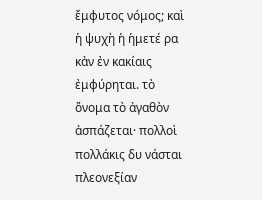ἔμφυτος νόμος; καὶ ἡ ψυχὴ ἡ ἡμετέ ρα κἀν ἐν κακίαις ἐμφύρηται. τὸ ὄνομα τὸ ἀγαθὸν ἀσπάζεται· πολλοὶ πολλάκις δυ νάσται πλεονεξίαν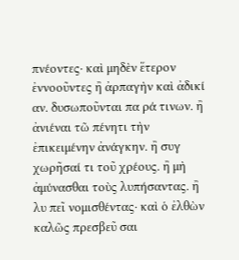πνέοντες· καὶ μηδὲν ἕτερον ἐννοοῦντες ἢ ἀρπαγὴν καὶ ἀδικί αν. δυσωποῦνται πα ρά τινων. ἢ ἀνιέναι τῶ πένητι τὴν ἐπικειμένην ἀνάγκην. ἢ συγ χωρῆσαί τι τοῦ χρέους. ἢ μὴ ἀμύνασθαι τοὺς λυπήσαντας. ἢ λυ πεῖ νομισθέντας· καὶ ὁ ἐλθὼν καλῶς πρεσβεῦ σαι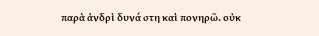παρὰ ἀνδρὶ δυνά στη καὶ πονηρῶ. οὐκ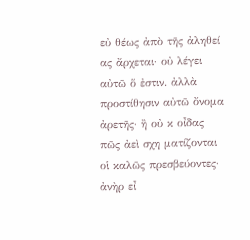εὐ θέως ἀπὸ τῆς ἀληθεί ας ἄρχεται· οὐ λέγει αὐτῶ ὅ ἐστιν. ἀλλὰ προστίθησιν αὐτῶ ὄνομα ἀρετῆς· ἢ οὐ κ οἶδας πῶς ἀεὶ σχη ματίζονται οἱ καλῶς πρεσβεύοντες· ἀνὴρ εἶ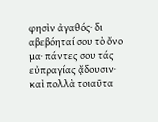φησὶν ἀγαθός· δι αβεβόηταί σου τὸ ὄνο μα· πάντες σου τάς εὐπραγίας ᾄδουσιν· καὶ πολλὰ τοιαῦτα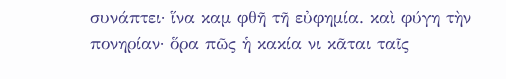συνάπτει· ἵνα καμ φθῆ τῆ εὐφημία. καὶ φύγη τὴν πονηρίαν· ὅρα πῶς ἡ κακία νι κᾶται ταῖς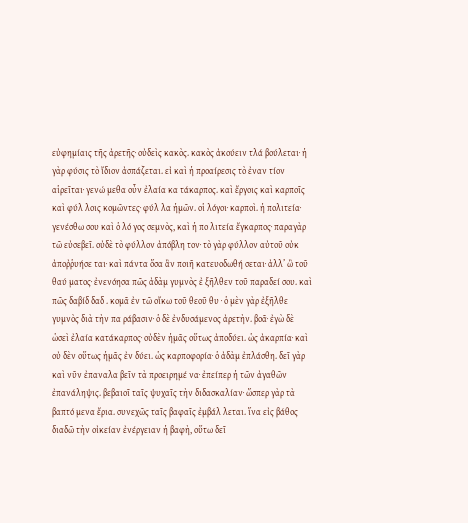εὐφημίαις τῆς ἀρετῆς· οὐδεὶς κακὸς. κακὸς ἀκούειν τλά βούλεται· ἡ γὰρ φύσις τὸ ἴδιον ἀσπάζεται. εἰ καὶ ἡ προαίρεσις τὸ ἐναν τίον αἱρεῖται· γενώ μεθα οὖν ἐλαία κα τάκαρπος. καὶ ἔργοις καὶ καρποῖς καὶ φύλ λοις κομῶντες· φύλ λα ἡμῶν. οἱ λόγοι· καρποὶ. ἡ πολιτεία· γενέσθω σου καὶ ὁ λό γος σεμνὸς, καὶ ἡ πο λιτεία ἔγκαρπος· παραγὰρ τῶ εὐσεβεῖ. οὐδὲ τὸ φύλλον ἀπόβλη τον· τὸ γὰρ φύλλον αὐτοῦ οὐκ ἀποῤῥυήσε ται· καὶ πάντα ὅσα ἂν ποιῆ κατευοδωθή σεται· ἀλλ’ ὢ τοῦ θαύ ματος· ἐνενόησα πῶς ἀδὰμ γυμνὸς ἐ ξῆλθεν τοῦ παραδεί σου. καὶ πῶς δαβίδ δαδ . κομᾶ ἐν τῶ οἴκω τοῦ θεοῦ θυ · ὁ μὲν γὰρ ἐξῆλθε γυμνὸς διὰ τὴν πα ράβασιν· ὁ δὲ ἐνδυσάμενος ἀρετὴν. βοᾶ· ἐγὼ δὲ ὡσεὶ ἐλαία κατάκαρπος· οὐδὲν ἡμᾶς οὕτως ἀποδύει. ὡς ἀκαρπία· καὶ οὐ δὲν οὕτως ἡμᾶς ἐν δύει. ὡς καρποφορία· ὁ ἀδὰμ ἐπλάσθη. δεῖ γὰρ καὶ νῦν ἐπαναλα βεῖν τὰ προειρημέ να· ἐπείπερ ἡ τῶν ἀγαθῶν ἐπανάληψις. βεβαιοῖ ταῖς ψυχαῖς τὴν διδασκαλίαν· ὥσπερ γὰρ τὰ βαπτό μενα ἔρια. συνεχῶς ταῖς βαφαῖς ἐμβάλ λεται. ἵνα εἰς βάθος διαδῶ τὴν οἰκείαν ἐνέργειαν ἡ βαφὴ, οὕτω δεῖ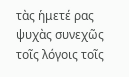τὰς ἡμετέ ρας ψυχὰς συνεχῶς τοῖς λόγοις τοῖς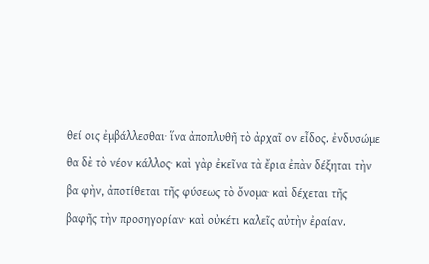θεί οις ἐμβάλλεσθαι· ἵνα ἀποπλυθῆ τὸ ἀρχαῖ ον εἶδος. ἐνδυσώμε θα δὲ τὸ νέον κάλλος· καὶ γὰρ ἐκεῖνα τὰ ἔρια ἐπὰν δέξηται τὴν βα φὴν, ἀποτίθεται τῆς φύσεως τὸ ὄνομα· καὶ δέχεται τῆς βαφῆς τὴν προσηγορίαν· καὶ οὐκέτι καλεῖς αὐτὴν ἐραίαν.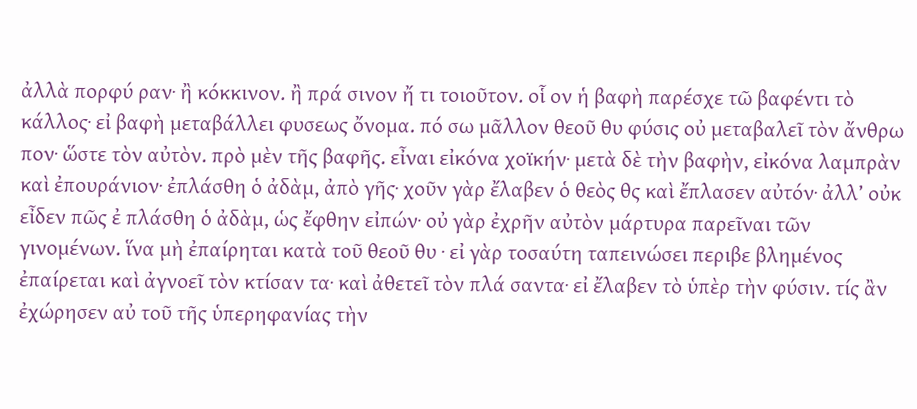ἀλλὰ πορφύ ραν· ἢ κόκκινον. ἢ πρά σινον ἤ τι τοιοῦτον. οἷ ον ἡ βαφὴ παρέσχε τῶ βαφέντι τὸ κάλλος· εἰ βαφὴ μεταβάλλει φυσεως ὄνομα. πό σω μᾶλλον θεοῦ θυ φύσις οὐ μεταβαλεῖ τὸν ἄνθρω πον· ὥστε τὸν αὐτὸν. πρὸ μὲν τῆς βαφῆς. εἶναι εἰκόνα χοϊκήν· μετὰ δὲ τὴν βαφὴν, εἰκόνα λαμπρὰν καὶ ἐπουράνιον· ἐπλάσθη ὁ ἀδὰμ, ἀπὸ γῆς· χοῦν γὰρ ἔλαβεν ὁ θεὸς θς καὶ ἔπλασεν αὐτόν· ἀλλ’ οὐκ εἶδεν πῶς ἐ πλάσθη ὁ ἀδὰμ, ὡς ἔφθην εἰπών· οὐ γὰρ ἐχρῆν αὐτὸν μάρτυρα παρεῖναι τῶν γινομένων. ἵνα μὴ ἐπαίρηται κατὰ τοῦ θεοῦ θυ · εἰ γὰρ τοσαύτη ταπεινώσει περιβε βλημένος ἐπαίρεται καὶ ἀγνοεῖ τὸν κτίσαν τα· καὶ ἀθετεῖ τὸν πλά σαντα· εἰ ἔλαβεν τὸ ὑπὲρ τὴν φύσιν. τίς ἂν ἐχώρησεν αὐ τοῦ τῆς ὑπερηφανίας τὴν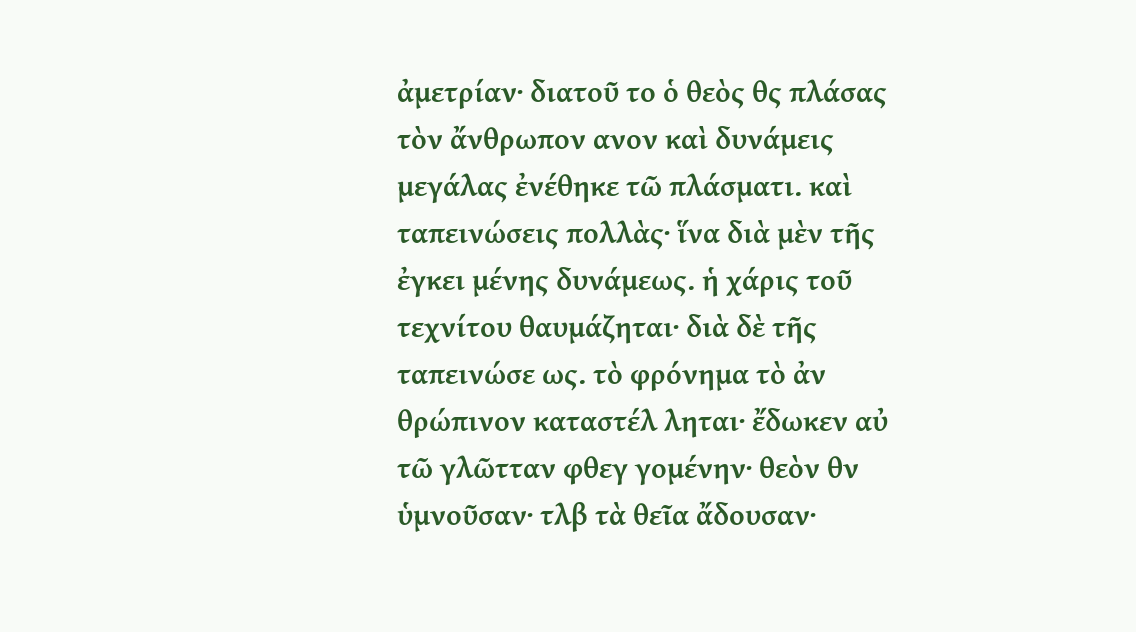ἀμετρίαν· διατοῦ το ὁ θεὸς θς πλάσας τὸν ἄνθρωπον ανον καὶ δυνάμεις μεγάλας ἐνέθηκε τῶ πλάσματι. καὶ ταπεινώσεις πολλὰς· ἵνα διὰ μὲν τῆς ἐγκει μένης δυνάμεως. ἡ χάρις τοῦ τεχνίτου θαυμάζηται· διὰ δὲ τῆς ταπεινώσε ως. τὸ φρόνημα τὸ ἀν θρώπινον καταστέλ ληται· ἔδωκεν αὐ τῶ γλῶτταν φθεγ γομένην· θεὸν θν ὑμνοῦσαν· τλβ τὰ θεῖα ἄδουσαν·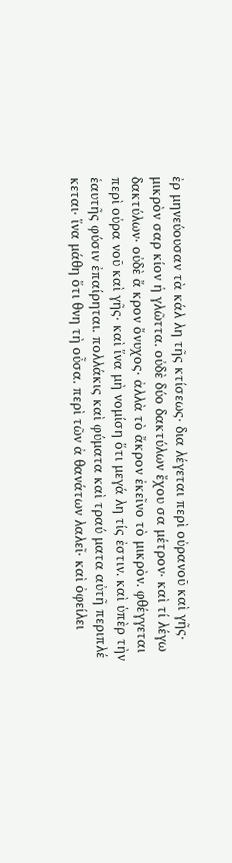ἐρ μηνεύουσαν τὰ κάλ λη τῆς κτίσεως· δια λέγεται περὶ οὐρανοῦ καὶ γῆς· μικρὸν σαρ κίον ἡ γλῶττα. οὐδὲ δύο δακτύλων ἔχου σα μέτρον· καὶ τί λέγω δακτύλων· οὐδὲ ἄ κρον ὄνυχος· ἀλλὰ τὸ ἄκρον ἐκεῖνο τὸ μικρὸν. φθέγγεται περὶ οὐρα νοῦ καὶ γῆς· καὶ ἵνα μὴ νομίση ὅτι μεγά λη τίς ἐστιν. καὶ ὑπὲρ τὴν ἑαυτῆς φύσιν ἐπαίρηται. πολλάκις καὶ φύματα καὶ τραύ ματα αὐτῆ περιπλέ κεται· ἵνα μάθη ὅτι θνη τὴ οὖσα. περὶ τῶν ἀ θανάτων λαλεῖ· καὶ ὀφείλει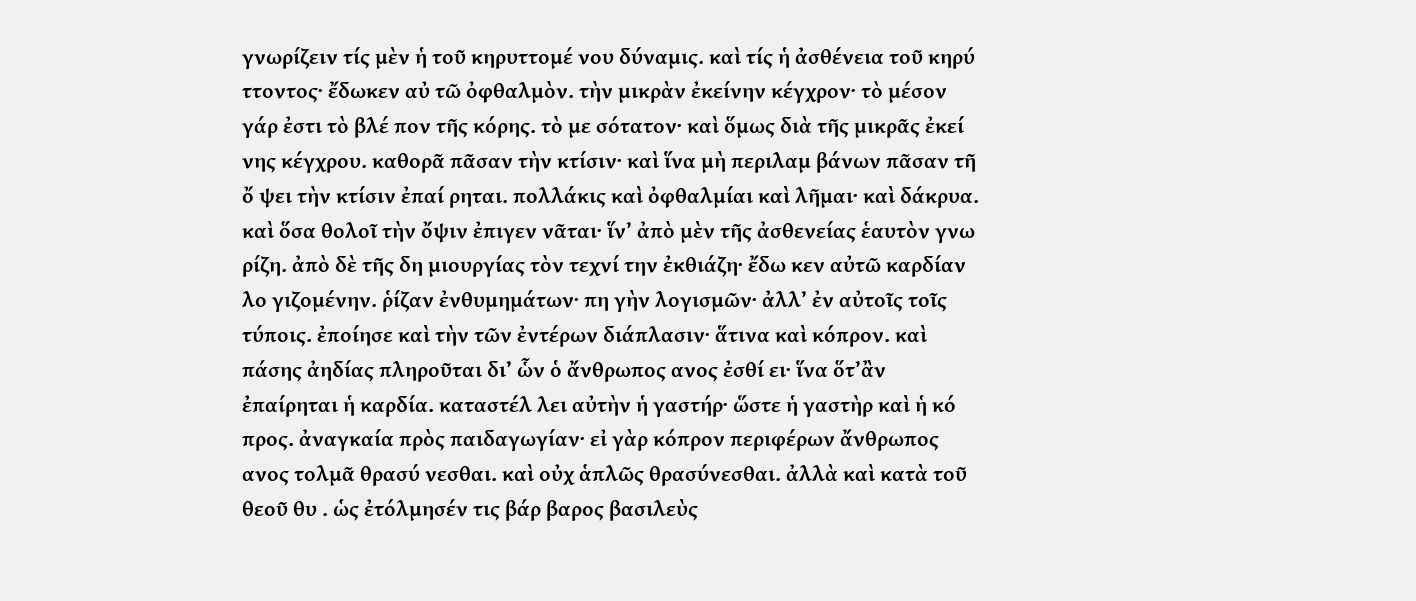γνωρίζειν τίς μὲν ἡ τοῦ κηρυττομέ νου δύναμις. καὶ τίς ἡ ἀσθένεια τοῦ κηρύ ττοντος· ἔδωκεν αὐ τῶ ὀφθαλμὸν. τὴν μικρὰν ἐκείνην κέγχρον· τὸ μέσον γάρ ἐστι τὸ βλέ πον τῆς κόρης. τὸ με σότατον· καὶ ὅμως διὰ τῆς μικρᾶς ἐκεί νης κέγχρου. καθορᾶ πᾶσαν τὴν κτίσιν· καὶ ἵνα μὴ περιλαμ βάνων πᾶσαν τῆ ὄ ψει τὴν κτίσιν ἐπαί ρηται. πολλάκις καὶ ὀφθαλμίαι καὶ λῆμαι· καὶ δάκρυα. καὶ ὅσα θολοῖ τὴν ὄψιν ἐπιγεν νᾶται· ἵν’ ἀπὸ μὲν τῆς ἀσθενείας ἑαυτὸν γνω ρίζη. ἀπὸ δὲ τῆς δη μιουργίας τὸν τεχνί την ἐκθιάζη· ἔδω κεν αὐτῶ καρδίαν λο γιζομένην. ῥίζαν ἐνθυμημάτων· πη γὴν λογισμῶν· ἀλλ’ ἐν αὐτοῖς τοῖς τύποις. ἐποίησε καὶ τὴν τῶν ἐντέρων διάπλασιν· ἅτινα καὶ κόπρον. καὶ πάσης ἀηδίας πληροῦται δι’ ὧν ὁ ἄνθρωπος ανος ἐσθί ει· ἵνα ὅτ’ἂν ἐπαίρηται ἡ καρδία. καταστέλ λει αὐτὴν ἡ γαστήρ· ὥστε ἡ γαστὴρ καὶ ἡ κό προς. ἀναγκαία πρὸς παιδαγωγίαν· εἰ γὰρ κόπρον περιφέρων ἄνθρωπος ανος τολμᾶ θρασύ νεσθαι. καὶ οὐχ ἁπλῶς θρασύνεσθαι. ἀλλὰ καὶ κατὰ τοῦ θεοῦ θυ . ὡς ἐτόλμησέν τις βάρ βαρος βασιλεὺς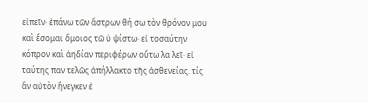εἰπεῖν· ἐπάνω τῶν ἄστρων θή σω τὸν θρόνον μου καὶ ἔσομαι ὅμοιος τῶ ὑ ψίστω· εἰ τοσαύτην κόπρον καὶ ἀηδίαν περιφέρων οὕτω λα λεῖ· εἰ ταύτης παν τελῶς ἀπήλλακτο τῆς ἀσθενείας. τίς ἂν αὐτὸν ἤνεγκεν ἐ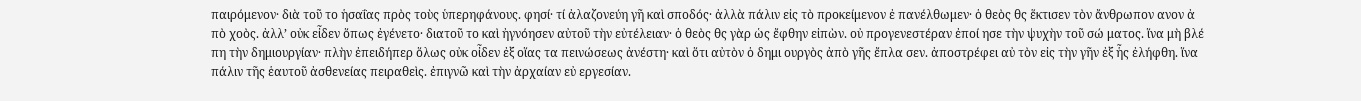παιρόμενον· διὰ τοῦ το ἡσαΐας πρὸς τοὺς ὑπερηφάνους. φησί· τί ἀλαζονεύη γῆ καὶ σποδός· ἀλλὰ πάλιν εἰς τὸ προκείμενον ἐ πανέλθωμεν· ὁ θεὸς θς ἕκτισεν τὸν ἄνθρωπον ανον ἀ πὸ χοὸς. ἀλλ’ οὐκ εἶδεν ὅπως ἐγένετο· διατοῦ το καὶ ἠγνόησεν αὐτοῦ τὴν εὐτέλειαν· ὁ θεὸς θς γὰρ ὡς ἔφθην εἰπὼν. οὐ προγενεστέραν ἐποί ησε τὴν ψυχὴν τοῦ σώ ματος. ἵνα μὴ βλέ πη τὴν δημιουργίαν· πλὴν ἐπειδήπερ ὅλως οὐκ οἶδεν ἐξ οἵας τα πεινώσεως ἀνέστη· καὶ ὅτι αὐτὸν ὁ δημι ουργὸς ἀπὸ γῆς ἔπλα σεν. ἀποστρέφει αὐ τὸν εἰς τὴν γῆν ἐξ ἧς ἐλήφθη. ἵνα πάλιν τῆς ἑαυτοῦ ἀσθενείας πειραθεὶς. ἐπιγνῶ καὶ τὴν ἀρχαίαν εὐ εργεσίαν.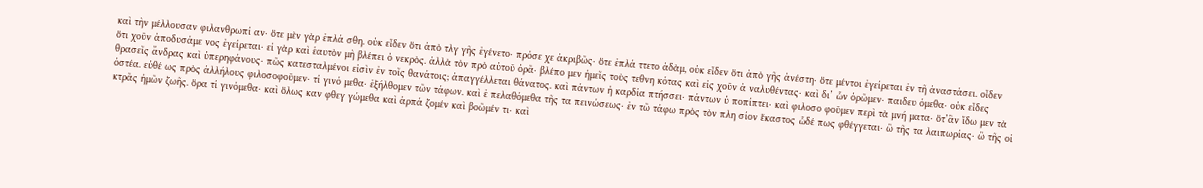καὶ τὴν μέλλουσαν φιλανθρωπί αν· ὅτε μὲν γὰρ ἐπλά σθη. οὐκ εἶδεν ὅτι ἀπὸ τλγ γῆς ἐγένετο· πρόσε χε ἀκριβῶς· ὅτε ἐπλά ττετο ἀδὰμ, οὐκ εἶδεν ὅτι ἀπὸ γῆς ἀνέστη· ὅτε μέντοι ἐγείρεται ἐν τῆ ἀναστάσει. οἶδεν ὅτι χοῦν ἀποδυσάμε νος ἐγείρεται· εἰ γὰρ καὶ ἑαυτὸν μὴ βλέπει ὁ νεκρὸς. ἀλλὰ τὸν πρὸ αὐτοῦ ὁρᾶ· βλέπο μεν ἡμεῖς τοὺς τεθνη κότας καὶ εἰς χοῦν ἀ ναλυθέντας· καὶ δι’ ὧν ὁρῶμεν· παιδευ όμεθα· οὐκ εἶδες θρασεῖς ἄνδρας καὶ ὑπερηφάνους· πῶς κατεσταλμένοι εἰσὶν ἐν τοῖς θανάτοις; ἀπαγγέλλεται θάνατος. καὶ πάντων ἡ καρδία πτήσσει· πάντων ὑ ποπίπτει· καὶ φιλοσο φοῦμεν περὶ τὰ μνή ματα· ὅτ’ἂν ἴδω μεν τὰ ὀστέα. εὐθέ ως πρὸς ἀλλήλους φιλοσοφοῦμεν· τί γινό μεθα· ἐξήλθομεν τῶν τάφων. καὶ ἐ πελαθόμεθα τῆς τα πεινώσεως· ἐν τῶ τάφω πρὸς τὸν πλη σίον ἕκαστος ὧδέ πως φθέγγεται· ὢ τῆς τα λαιπωρίας· ὢ τῆς οἰ κτρᾶς ἡμῶν ζωῆς. ὅρα τί γινόμεθα· καὶ ὅλως καν φθεγ γώμεθα καὶ ἁρπά ζομέν καὶ βοῶμέν τι· καὶ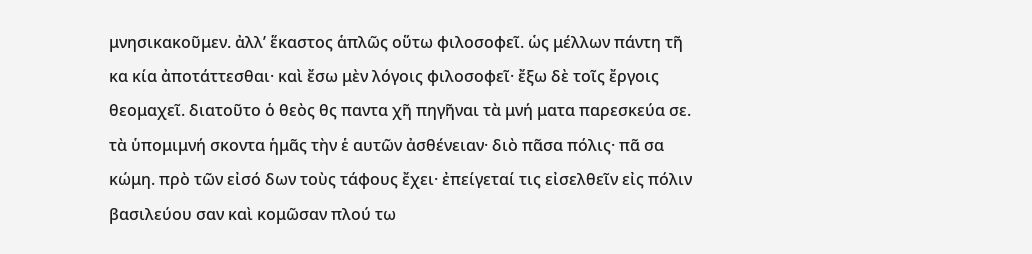μνησικακοῦμεν. ἀλλ’ ἕκαστος ἁπλῶς οὕτω φιλοσοφεῖ. ὡς μέλλων πάντη τῆ κα κία ἀποτάττεσθαι· καὶ ἔσω μὲν λόγοις φιλοσοφεῖ· ἔξω δὲ τοῖς ἔργοις θεομαχεῖ. διατοῦτο ὁ θεὸς θς παντα χῆ πηγῆναι τὰ μνή ματα παρεσκεύα σε. τὰ ὑπομιμνή σκοντα ἡμᾶς τὴν ἑ αυτῶν ἀσθένειαν· διὸ πᾶσα πόλις· πᾶ σα κώμη. πρὸ τῶν εἰσό δων τοὺς τάφους ἔχει· ἐπείγεταί τις εἰσελθεῖν εἰς πόλιν βασιλεύου σαν καὶ κομῶσαν πλού τω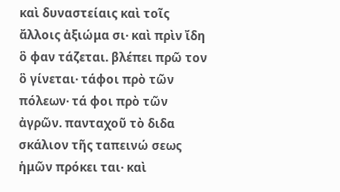καὶ δυναστείαις καὶ τοῖς ἄλλοις ἀξιώμα σι· καὶ πρὶν ἴδη ὃ φαν τάζεται. βλέπει πρῶ τον ὃ γίνεται· τάφοι πρὸ τῶν πόλεων· τά φοι πρὸ τῶν ἀγρῶν. πανταχοῦ τὸ διδα σκάλιον τῆς ταπεινώ σεως ἡμῶν πρόκει ται· καὶ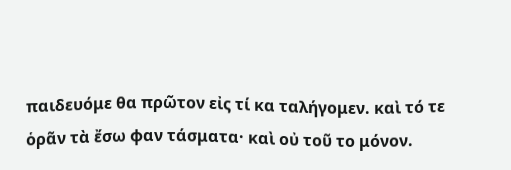παιδευόμε θα πρῶτον εἰς τί κα ταλήγομεν. καὶ τό τε ὁρᾶν τὰ ἔσω φαν τάσματα· καὶ οὐ τοῦ το μόνον.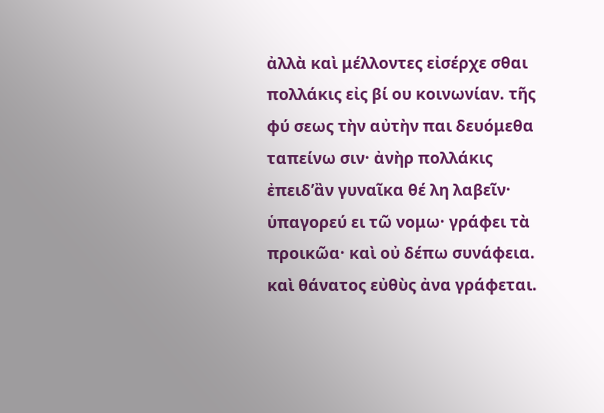ἀλλὰ καὶ μέλλοντες εἰσέρχε σθαι πολλάκις εἰς βί ου κοινωνίαν. τῆς φύ σεως τὴν αὐτὴν παι δευόμεθα ταπείνω σιν· ἀνὴρ πολλάκις ἐπειδ’ἂν γυναῖκα θέ λη λαβεῖν· ὑπαγορεύ ει τῶ νομω· γράφει τὰ προικῶα· καὶ οὐ δέπω συνάφεια. καὶ θάνατος εὐθὺς ἀνα γράφεται.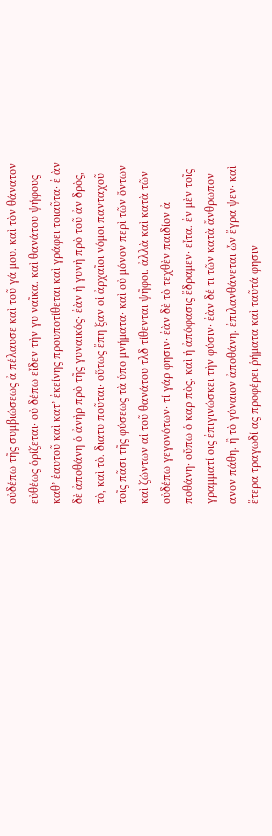οὐδέπω τῆς συμβιώσεως ἀ πέλαυσε καὶ τοῦ γά μου. καὶ τὸν θάνατον εὐθέως ὁρίζεται· οὐ δέπω εἶδεν τὴν γυ ναῖκα. καὶ θανάτου ψήφους καθ’ ἑαυτοῦ καὶ κατ’ ἐκείνης προυποτίθεται καὶ γράφει τοιαῦτα· ἐ ὰν δὲ ἀποθάνη ὁ ἀνὴρ πρὸ τῆς γυναικός· ἐὰν ἡ γυνὴ πρὸ τοῦ ἀν δρὸς, τὸ, καὶ τὸ. διατυ ποῦται· οὕτως ἔπη ξαν οἱ ἀρχαῖοι νόμοι πανταχοῦ τοῖς πᾶσι τῆς φύσεως τὰ ὑπο μνήματα· καὶ οὐ μόνον περὶ τῶν ὄντων καὶ ζώντων αἱ τοῦ θανάτου τλδ τίθενται ψῆφοι. ἀλλὰ καὶ κατὰ τῶν οὐδέπω γεγονότων· τί γάρ φησιν· ἐὰν δὲ τὸ τεχθὲν παιδίον ἀ ποθάνη· οὔπω ὁ καρ πὸς. καὶ ἡ ἀπόφασις ἔδραμεν· εἶτα. ἐν μὲν τοῖς γραμματί οις ἐπιγινώσκει τὴν φύσιν· ἐὰν δέ τι τῶν κατὰ ἄνθρωπον ανον πάθη. ἢ τὸ γύναιον ἀποθάνη. ἐπιλανθάνεται ὧν ἔγρα ψεν· καὶ ἕτερα τραγωδί ας προφέρει ῥήματα καὶ ταῦτά φησιν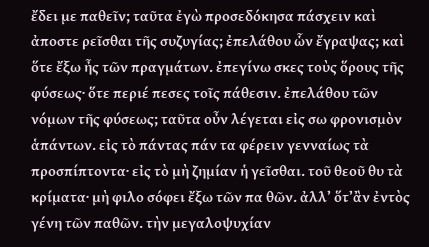ἔδει με παθεῖν; ταῦτα ἐγὼ προσεδόκησα πάσχειν καὶ ἀποστε ρεῖσθαι τῆς συζυγίας; ἐπελάθου ὧν ἔγραψας; καὶ ὅτε ἔξω ἦς τῶν πραγμάτων. ἐπεγίνω σκες τοὺς ὅρους τῆς φύσεως· ὅτε περιέ πεσες τοῖς πάθεσιν. ἐπελάθου τῶν νόμων τῆς φύσεως; ταῦτα οὖν λέγεται εἰς σω φρονισμὸν ἁπάντων. εἰς τὸ πάντας πάν τα φέρειν γενναίως τὰ προσπίπτοντα· εἰς τὸ μὴ ζημίαν ἡ γεῖσθαι. τοῦ θεοῦ θυ τὰ κρίματα· μὴ φιλο σόφει ἔξω τῶν πα θῶν. ἀλλ’ ὅτ’ἂν ἐντὸς γένη τῶν παθῶν. τὴν μεγαλοψυχίαν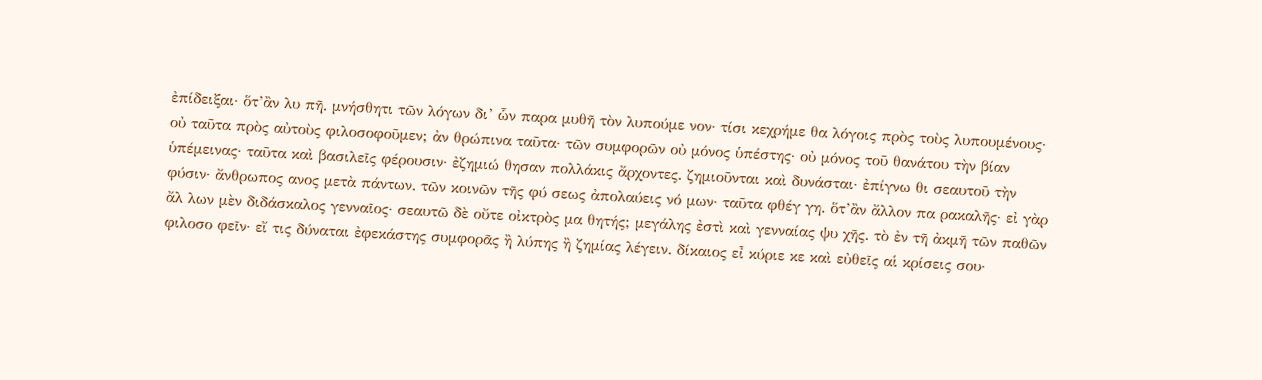ἐπίδειξαι· ὅτ’ἂν λυ πῆ. μνήσθητι τῶν λόγων δι’ ὧν παρα μυθῆ τὸν λυπούμε νον· τίσι κεχρήμε θα λόγοις πρὸς τοὺς λυπουμένους· οὐ ταῦτα πρὸς αὐτοὺς φιλοσοφοῦμεν; ἀν θρώπινα ταῦτα· τῶν συμφορῶν οὐ μόνος ὑπέστης· οὐ μόνος τοῦ θανάτου τὴν βίαν ὑπέμεινας· ταῦτα καὶ βασιλεῖς φέρουσιν· ἐζημιώ θησαν πολλάκις ἄρχοντες. ζημιοῦνται καὶ δυνάσται· ἐπίγνω θι σεαυτοῦ τὴν φύσιν· ἄνθρωπος ανος μετὰ πάντων. τῶν κοινῶν τῆς φύ σεως ἀπολαύεις νό μων· ταῦτα φθέγ γη. ὅτ’ἂν ἄλλον πα ρακαλῆς· εἰ γὰρ ἄλ λων μὲν διδάσκαλος γενναῖος· σεαυτῶ δὲ οὔτε οἰκτρὸς μα θητής; μεγάλης ἐστὶ καὶ γενναίας ψυ χῆς. τὸ ἐν τῆ ἀκμῆ τῶν παθῶν φιλοσο φεῖν· εἴ τις δύναται ἐφεκάστης συμφορᾶς ἢ λύπης ἢ ζημίας λέγειν. δίκαιος εἶ κύριε κε καὶ εὐθεῖς αἱ κρίσεις σου·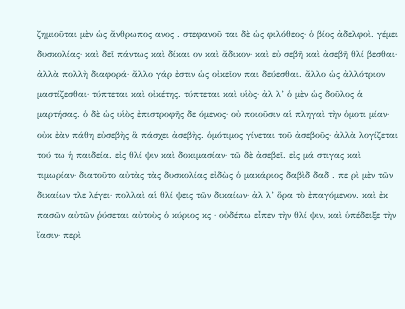ζημιοῦται μὲν ὡς ἄνθρωπος ανος . στεφανοῦ ται δὲ ὡς φιλόθεος· ὁ βίος ἀδελφοὶ. γέμει δυσκολίας· καὶ δεῖ πάντως καὶ δίκαι ον καὶ ἄδικον· καὶ εὐ σεβῆ καὶ ἀσεβῆ θλί βεσθαι· ἀλλὰ πολλὴ διαφορά· ἄλλο γάρ ἐστιν ὡς οἰκεῖον παι δεύεσθαι. ἄλλο ὡς ἀλλότριον μαστίζεσθαι· τύπτεται καὶ οἰκέτης. τύπτεται καὶ υἱὸς· ἀλ λ’ ὁ μὲν ὡς δοῦλος ἁ μαρτήσας. ὁ δὲ ὡς υἱὸς ἐπιστροφῆς δε όμενος· οὐ ποιοῦσιν αἱ πληγαὶ τὴν ὁμοτι μίαν· οὐκ ἐὰν πάθη εὐσεβὴς ἃ πάσχει ἀσεβὴς. ὁμότιμος γίνεται τοῦ ἀσεβοῦς· ἀλλὰ λογίζεται τού τω ἡ παιδεία. εἰς θλί ψιν καὶ δοκιμασίαν· τῶ δὲ ἀσεβεῖ. εἰς μά στιγας καὶ τιμωρίαν· διατοῦτο αὐτὰς τὰς δυσκολίας εἰδὼς ὁ μακάριος δαβὶδ δαδ . πε ρὶ μὲν τῶν δικαίων τλε λέγει· πολλαὶ αἱ θλί ψεις τῶν δικαίων· ἀλ λ’ ὅρα τὸ ἐπαγόμενον. καὶ ἐκ πασῶν αὐτῶν ῥύσεται αὐτοὺς ὁ κύριος κς · οὐδέπω εἶπεν τὴν θλί ψιν, καὶ ὑπέδειξε τὴν ἴασιν· περὶ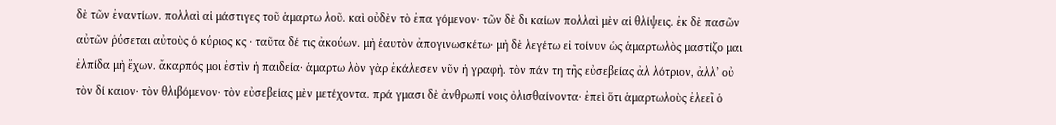δὲ τῶν ἐναντίων. πολλαὶ αἱ μάστιγες τοῦ ἁμαρτω λοῦ. καὶ οὐδὲν τὸ ἐπα γόμενον· τῶν δὲ δι καίων πολλαὶ μὲν αἱ θλίψεις. ἐκ δὲ πασῶν αὐτῶν ῥύσεται αὐτοὺς ὁ κύριος κς · ταῦτα δέ τις ἀκούων. μὴ ἑαυτὸν ἀπογινωσκέτω· μὴ δὲ λεγέτω εἰ τοίνυν ὡς ἁμαρτωλὸς μαστίζο μαι ἐλπίδα μὴ ἔχων. ἄκαρπός μοι ἐστὶν ἡ παιδεία· ἁμαρτω λὸν γὰρ ἐκάλεσεν νῦν ἡ γραφὴ. τὸν πάν τη τῆς εὐσεβείας ἀλ λότριον, ἀλλ’ οὐ τὸν δί καιον· τὸν θλιβόμενον· τὸν εὐσεβείας μὲν μετέχοντα. πρά γμασι δὲ ἀνθρωπί νοις ὀλισθαίνοντα· ἐπεὶ ὅτι ἁμαρτωλοὺς ἐλεεῖ ὁ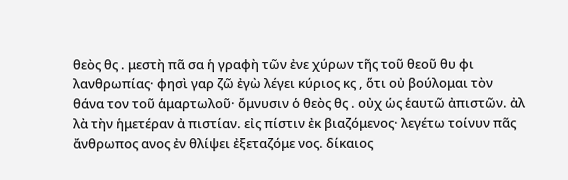θεὸς θς . μεστὴ πᾶ σα ἡ γραφὴ τῶν ἐνε χύρων τῆς τοῦ θεοῦ θυ φι λανθρωπίας· φησὶ γαρ ζῶ ἐγὼ λέγει κύριος κς , ὅτι οὐ βούλομαι τὸν θάνα τον τοῦ ἁμαρτωλοῦ· ὄμνυσιν ὁ θεὸς θς . οὐχ ὡς ἑαυτῶ ἀπιστῶν. ἀλ λὰ τὴν ἡμετέραν ἀ πιστίαν. εἰς πίστιν ἐκ βιαζόμενος· λεγέτω τοίνυν πᾶς ἄνθρωπος ανος ἐν θλίψει ἐξεταζόμε νος. δίκαιος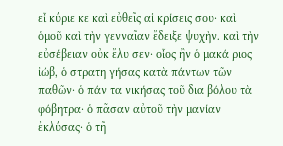εἶ κύριε κε καὶ εὐθεῖς αἱ κρίσεις σου· καὶ ὁμοῦ καὶ τὴν γενναῖαν ἔδειξε ψυχὴν. καὶ τὴν εὐσέβειαν οὐκ ἔλυ σεν· οἷος ἢν ὁ μακά ριος ἰώβ, ὁ στρατη γήσας κατὰ πάντων τῶν παθῶν· ὁ πάν τα νικήσας τοῦ δια βόλου τὰ φόβητρα· ὁ πᾶσαν αὐτοῦ τὴν μανίαν ἐκλύσας· ὁ τῆ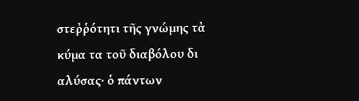στεῤῥότητι τῆς γνώμης τὰ κύμα τα τοῦ διαβόλου δι αλύσας· ὁ πάντων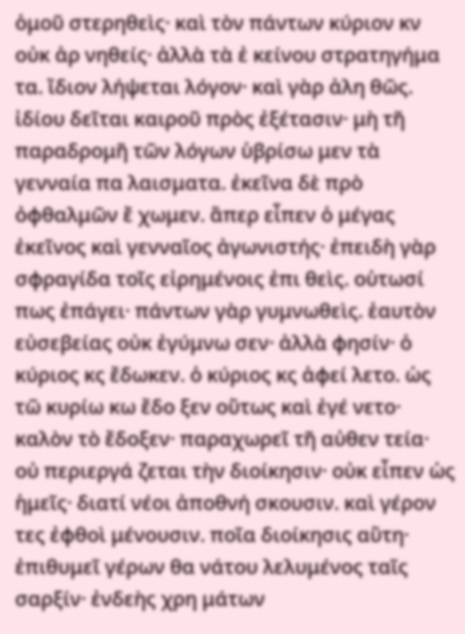ὁμοῦ στερηθεὶς· καὶ τὸν πάντων κύριον κν οὐκ ἀρ νηθείς· ἀλλὰ τὰ ἐ κείνου στρατηγήμα τα. ἴδιον λήψεται λόγον· καὶ γὰρ ἀλη θῶς. ἰδίου δεῖται καιροῦ πρὸς ἐξέτασιν· μὴ τῆ παραδρομῆ τῶν λόγων ὑβρίσω μεν τὰ γενναία πα λαισματα. ἐκεῖνα δὲ πρὸ ὀφθαλμῶν ἔ χωμεν. ἅπερ εἶπεν ὁ μέγας ἐκεῖνος καὶ γενναῖος ἀγωνιστής· ἐπειδὴ γὰρ σφραγίδα τοῖς εἰρημένοις ἐπι θεὶς. οὑτωσί πως ἐπάγει· πάντων γὰρ γυμνωθεὶς. ἑαυτὸν εὐσεβείας οὐκ ἐγύμνω σεν· ἀλλὰ φησίν· ὁ κύριος κς ἔδωκεν. ὁ κύριος κς ἀφεί λετο. ὡς τῶ κυρίω κω ἔδο ξεν οὕτως καὶ ἐγέ νετο· καλὸν τὸ ἔδοξεν· παραχωρεῖ τῆ αὐθεν τεία· οὐ περιεργά ζεται τὴν διοίκησιν· οὐκ εἶπεν ὡς ἡμεῖς· διατί νέοι ἀποθνή σκουσιν. καὶ γέρον τες ἐφθοὶ μένουσιν. ποῖα διοίκησις αὕτη· ἐπιθυμεῖ γέρων θα νάτου λελυμένος ταῖς σαρξίν· ἐνδεὴς χρη μάτων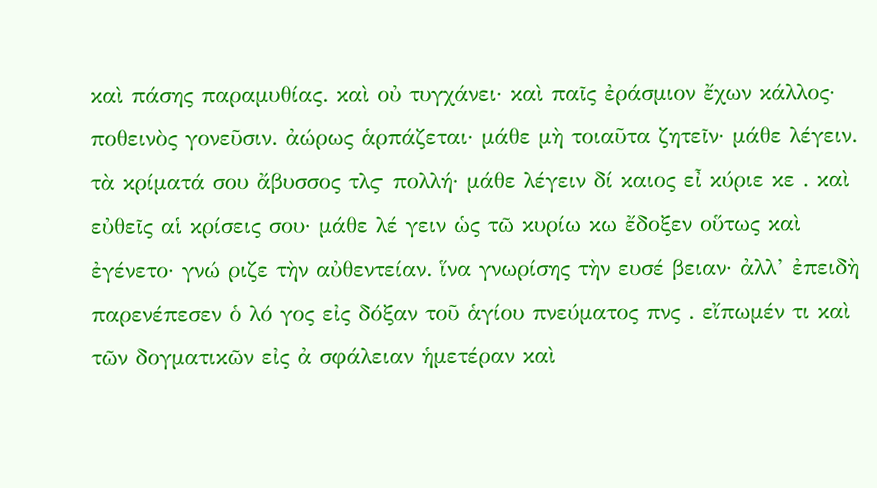καὶ πάσης παραμυθίας. καὶ οὐ τυγχάνει· καὶ παῖς ἐράσμιον ἔχων κάλλος· ποθεινὸς γονεῦσιν. ἀώρως ἁρπάζεται· μάθε μὴ τοιαῦτα ζητεῖν· μάθε λέγειν. τὰ κρίματά σου ἄβυσσος τλϛ πολλή· μάθε λέγειν δί καιος εἶ κύριε κε . καὶ εὐθεῖς αἱ κρίσεις σου· μάθε λέ γειν ὡς τῶ κυρίω κω ἔδοξεν οὕτως καὶ ἐγένετο· γνώ ριζε τὴν αὐθεντείαν. ἵνα γνωρίσης τὴν ευσέ βειαν· ἀλλ’ ἐπειδὴ παρενέπεσεν ὁ λό γος εἰς δόξαν τοῦ ἁγίου πνεύματος πνς . εἴπωμέν τι καὶ τῶν δογματικῶν εἰς ἀ σφάλειαν ἡμετέραν καὶ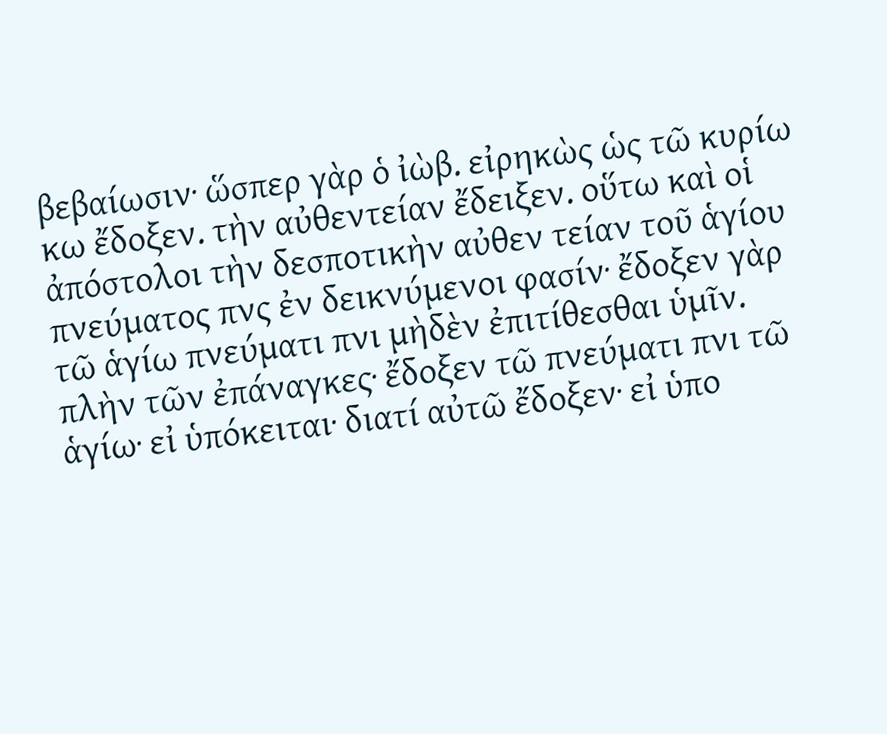βεβαίωσιν· ὥσπερ γὰρ ὁ ἰὼβ. εἰρηκὼς ὡς τῶ κυρίω κω ἔδοξεν. τὴν αὐθεντείαν ἔδειξεν. οὕτω καὶ οἱ ἀπόστολοι τὴν δεσποτικὴν αὐθεν τείαν τοῦ ἁγίου πνεύματος πνς ἐν δεικνύμενοι φασίν· ἔδοξεν γὰρ τῶ ἁγίω πνεύματι πνι μὴδὲν ἐπιτίθεσθαι ὑμῖν. πλὴν τῶν ἐπάναγκες· ἔδοξεν τῶ πνεύματι πνι τῶ ἁγίω· εἰ ὑπόκειται· διατί αὐτῶ ἔδοξεν· εἰ ὑπο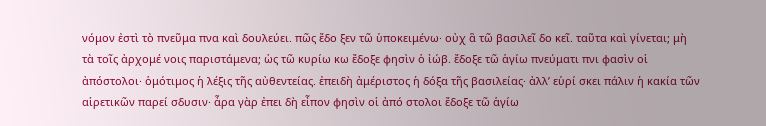νόμον ἐστὶ τὸ πνεῦμα πνα καὶ δουλεύει. πῶς ἔδο ξεν τῶ ὑποκειμένω· οὐχ ἃ τῶ βασιλεῖ δο κεῖ. ταῦτα καὶ γίνεται; μὴ τὰ τοῖς ἀρχομέ νοις παριστάμενα; ὡς τῶ κυρίω κω ἔδοξε φησὶν ὁ ἰώβ. ἔδοξε τῶ ἁγίω πνεύματι πνι φασὶν οἱ ἀπόστολοι· ὁμότιμος ἡ λέξις τῆς αὐθεντείας. ἐπειδὴ ἀμέριστος ἡ δόξα τῆς βασιλείας· ἀλλ’ εὑρί σκει πάλιν ἡ κακία τῶν αἱρετικῶν παρεί σδυσιν· ἆρα γὰρ ἐπει δὴ εἶπον φησὶν οἱ ἀπό στολοι ἔδοξε τῶ ἁγίω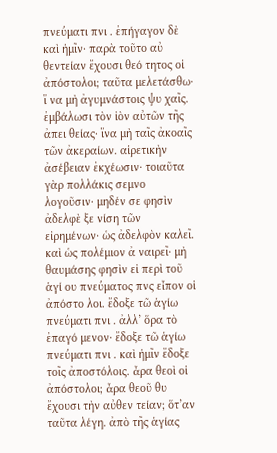πνεύματι πνι . ἐπήγαγον δὲ καὶ ἡμῖν· παρὰ τοῦτο αὐ θεντείαν ἔχουσι θεό τητος οἱ ἀπόστολοι; ταῦτα μελετάσθω· ἵ να μὴ ἀγυμνάστοις ψυ χαῖς. ἐμβάλωσι τὸν ἰὸν αὐτῶν τῆς ἀπει θείας· ἵνα μὴ ταῖς ἀκοαῖς τῶν ἀκεραίων. αἱρετικὴν ἀσέβειαν ἐκχέωσιν· τοιαῦτα γὰρ πολλάκις σεμνο λογοῦσιν· μηδέν σε φησὶν ἀδελφὲ ξε νίση τῶν εἰρημένων· ὡς ἀδελφὸν καλεῖ. καὶ ὡς πολέμιον ἀ ναιρεῖ· μὴ θαυμάσης φησὶν εἰ περὶ τοῦ ἁγί ου πνεύματος πνς εἶπον οἱ ἀπόστο λοι. ἔδοξε τῶ ἁγίω πνεύματι πνι . ἀλλ’ ὅρα τὸ ἐπαγό μενον· ἔδοξε τῶ ἁγίω πνεύματι πνι . καὶ ἡμῖν ἔδοξε τοῖς ἀποστόλοις. ἆρα θεοὶ οἱ ἀπόστολοι; ἆρα θεοῦ θυ ἔχουσι τὴν αὐθεν τείαν; ὅτ’αν ταῦτα λέγη. ἀπὸ τῆς ἁγίας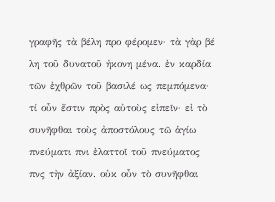γραφῆς τὰ βέλη προ φέρομεν· τὰ γὰρ βέ λη τοῦ δυνατοῦ ἠκονη μένα. ἐν καρδία τῶν ἐχθρῶν τοῦ βασιλέ ως πεμπόμενα· τί οὖν ἔστιν πρὸς αὐτοὺς εἰπεῖν· εἰ τὸ συνῆφθαι τοὺς ἀποστόλους τῶ ἁγίω πνεύματι πνι ἐλαττοῖ τοῦ πνεύματος πνς τὴν ἀξίαν. οὐκ οὖν τὸ συνῆφθαι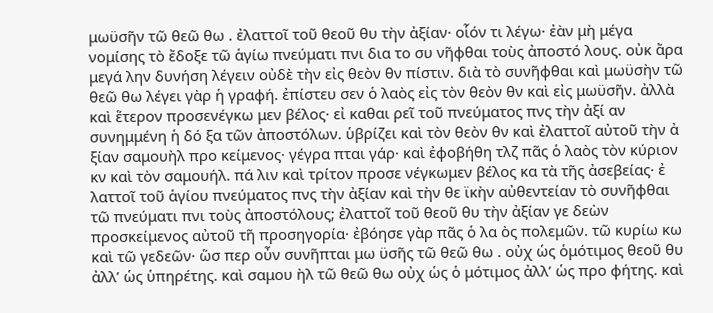μωϋσῆν τῶ θεῶ θω . ἐλαττοῖ τοῦ θεοῦ θυ τὴν ἀξίαν· οἷόν τι λέγω· ἐὰν μὴ μέγα νομίσης τὸ ἔδοξε τῶ ἁγίω πνεύματι πνι δια το συ νῆφθαι τοὺς ἀποστό λους. οὐκ ἄρα μεγά λην δυνήση λέγειν οὐδὲ τὴν εἰς θεὸν θν πίστιν. διὰ τὸ συνῆφθαι καὶ μωϋσὴν τῶ θεῶ θω λέγει γὰρ ἡ γραφή. ἐπίστευ σεν ὁ λαὸς εἰς τὸν θεὸν θν καὶ εἰς μωϋσῆν. ἀλλὰ καὶ ἕτερον προσενέγκω μεν βέλος· εἰ καθαι ρεῖ τοῦ πνεύματος πνς τὴν ἀξί αν συνημμένη ἡ δό ξα τῶν ἀποστόλων. ὑβρίζει καὶ τὸν θεὸν θν καὶ ἐλαττοῖ αὐτοῦ τὴν ἀ ξίαν σαμουὴλ προ κείμενος· γέγρα πται γάρ· καὶ ἐφοβήθη τλζ πᾶς ὁ λαὸς τὸν κύριον κν καὶ τὸν σαμουήλ. πά λιν καὶ τρίτον προσε νέγκωμεν βέλος κα τὰ τῆς ἀσεβείας· ἐ λαττοῖ τοῦ ἁγίου πνεύματος πνς τὴν ἀξίαν καὶ τὴν θε ϊκὴν αὐθεντείαν τὸ συνῆφθαι τῶ πνεύματι πνι τοὺς ἀποστόλους; ἐλαττοῖ τοῦ θεοῦ θυ τὴν ἀξίαν γε δεὼν προσκείμενος αὐτοῦ τῆ προσηγορία· ἐβόησε γὰρ πᾶς ὁ λα ὸς πολεμῶν. τῶ κυρίω κω καὶ τῶ γεδεῶν· ὥσ περ οὖν συνῆπται μω ϋσῆς τῶ θεῶ θω . οὐχ ὡς ὁμότιμος θεοῦ θυ ἀλλ’ ὡς ὑπηρέτης. καὶ σαμου ὴλ τῶ θεῶ θω οὐχ ὡς ὁ μότιμος ἀλλ’ ὡς προ φήτης. καὶ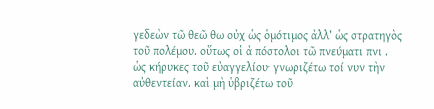γεδεὼν τῶ θεῶ θω οὐχ ὡς ὁμότιμος ἀλλ’ ὡς στρατηγὸς τοῦ πολέμου. οὕτως οἱ ἀ πόστολοι τῶ πνεύματι πνι . ὡς κήρυκες τοῦ εὐαγγελίου· γνωριζέτω τοί νυν τὴν αὐθεντείαν. καὶ μὴ ὑβριζέτω τοῦ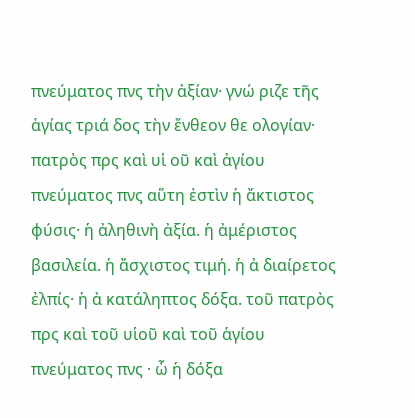πνεύματος πνς τὴν ἀξίαν· γνώ ριζε τῆς ἁγίας τριά δος τὴν ἔνθεον θε ολογίαν· πατρὸς πρς καὶ υἱ οῦ καὶ ἀγίου πνεύματος πνς αὕτη ἐστὶν ἡ ἄκτιστος φύσις· ἡ ἀληθινὴ ἀξία. ἡ ἀμέριστος βασιλεία. ἡ ἄσχιστος τιμή. ἡ ἀ διαίρετος ἐλπίς· ἡ ἀ κατάληπτος δόξα. τοῦ πατρὸς πρς καὶ τοῦ υἱοῦ καὶ τοῦ ἁγίου πνεύματος πνς · ὧ ἡ δόξα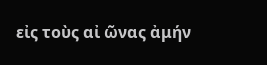εἰς τοὺς αἰ ῶνας ἀμήν